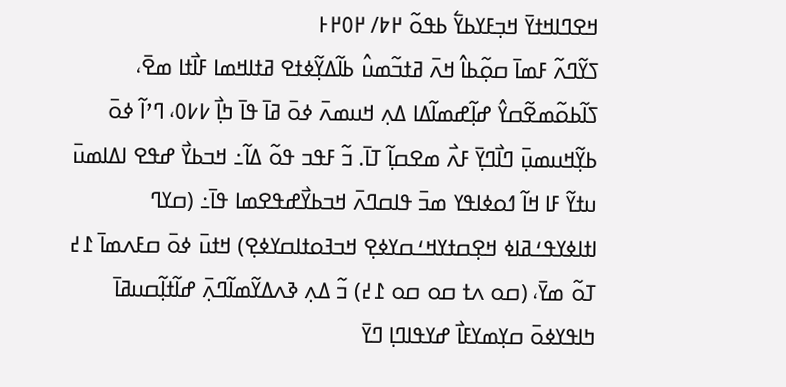ߞߐߣߊߞߙߌ߫ ߞߏ߲ߓߌߕߌ߱ ߕߟߋ߬ ߂߈/ ߂߀߂߅
ߖߌ߬ߣߍ߬ ߓߘߊ߫ ߛߋ߲߬ߕߊ߮ ߞߍ߫ ߥߙߏ߬ߘߎ߮ ߕߊ߬ߡߌ߲߬ߦߙߐ ߥߙߊߞߘߊ ߓߊ߯ߙߊ ߘߐ߫، ߖߊ߬ߕߋ߬ߘߐ߬ߛߌ߮ ߝߊ߲߬ߝߘߊ߬ߡߊ ߡߍ߲ ߞߎߘߍ߫ ߦߋ߫ ߥߊ߫ ߟߊ߫ ߤߊ߲߯ ߇߇߀، ߣߴߊ߬ ߦߋ߫ ߕߌ߲߬ߞߎߘߎ߲߫ ߣߊ߯ߣߌ߲߫ ߓߍ߯ ߘߐߛߊ߲߬ ߠߊ߫. ߏ߬ ߓߟߏ ߟߋ߬ ߡߊ߬߸ ߞߏߕߌ߯ ߝߟߐ ߊߡߊߘߎ߫ ߎߙߌ߬ ߓߊ ߞߊ߬ ߗߋߦߊߟߌ ߘߏ߫ ߟߊߛߣߍ߫ ߞߏߕߌ߯ߝߟߐߘߊ ߟߊ߫߸ (ߛߌߣ ߊߙߊߦߌߟߑߥߊߦ ߞߐ߲ߛߙߌߞߑߛߌߦߐ߲ ߞߏߔߋߙߊߛߌߦߐ߲) ߞߙߎ߫ ߦߋ߫ ߛߓߍߘߊ߫ ߁߄ ߠߋ߬ ߘߌ߫، (ߛߋ ߍߙ ߛߋ ߛߋ ߁߄) ߏ߬ ߡߍ߲ ߢߍߡߌ߬ߘߊ߬ߣߍ߲߫ ߝߊ߬ߙߊ߲߬ߛߎߥߊ߫ ߤߊߟߌߦߋ߫ ߛߌ߲ߘߌߓߊ߯ ߝߌߟߊߣߊ߲ ߣߌ߫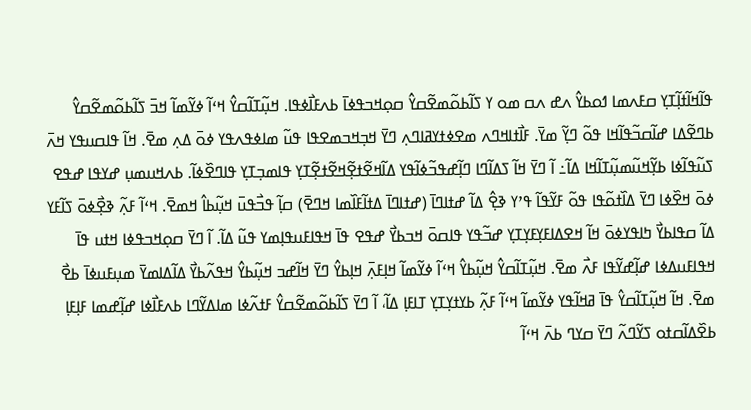ߟߊ߬ߞߊ߬ߙߊ߲߬ߠߌ߲ ߛߓߍߘߊ ߗߋߕߌ߮ ߍߝ ߍߛ ߘߋ ߌ ߖߊ߬ߕߋ߬ߘߐ߬ߛߌ߮ ߛߋ߲ߞߏߟߦߊ߫ ߕߍߓߊ߯ߦߟߊ. ߞߎ߲߬ߠߊ߬ߛߌ߮ ߞߵߊ߬ ߦߌ߬ߘߊ߬ ߞߏ߫ ߖߊ߬ߕߋ߬ߘߐ߬ߛߌ߮ ߕߣߐ߬ߡߊ ߝߊ߬ߛߏ߬ߟߊ߬ߞߊ ߟߋ߬ ߣߌ߲߬ ߘߌ߫. ߓߊ߯ߙߊߞߣߍ ߘߐߦߙߌߥߊߣߍ߲ ߣߌ߫ ߞߏ߲ߞߏߘߐߟߊ ߟߎ߬ ߘߊߦߟߍߟߌ ߦߋ߫ ߡߍ߲ ߘߐ߫. ߞߊ߬ ߟߊߛߎߟߌ ߞߍ߫ ߖߎ߬ߟߊ߬ߦߊ ߕߌ߲߬ߞߎ߬ߘߎ߲߬ߠߊ߬ߞߊ ߡߊ߬߸ ߊ߬ ߣߌ߫ ߞߊ߬ ߖߡߊ߬ߣߊ ߣߊ߲߬ߝߟߏ߬ߦߊ߬ߟߌ ߡߊ߬ߞߐ߬ߙߐ߲߬ߞߐ߬ߙߐ߲߬ߠߌ߲ ߟߊߘߏ߲ߠߌ߲ ߟߊߣߐ߰ߦߊ߬. ߕߍߞߎߘߎ߲ ߝߌߟߊ ߝߟߐ ߦߋ߫ ߞߐ߰ߦߊ ߣߌ߫ ߡߊ߰ߙߋ߬ߟߊ ߟߋ߬ ߓߌ߬ߟߊ߬ ߟߴߌ ߢߐ߲߮ ߡߊ߬ ߝߙߊߣߊ߫ (ߝߙߊߣߊ߫ ߡߙߊ߬ߓߊ߰ߘߊ ߞߣߐ߫) ߛߊ߲߬ ߟߏ߯ߟߎ߫ ߞߎ߲߬ߕߊ߮ ߞߘߐ߫. ߞߵߊ߬ ߓߍ߲߬ ߢߐ߲߯ߦߋ߫ ߖߊ߬ߓߌ ߡߊ߬ ߛߟߊߕߌ߯ ߤߊߟߌߦߋ߫ ߞߊ߬ ߞߐߡߊߓߌ߲ߓߌ߲ߠߌ߲ ߝߏ߬ߟߌ ߟߊߛߋ߫ ߞߏߕߌ߯ ߝߟߐ ߟߊ߫ ߞߟߊߓߎߟߊ߲ߘߌ ߟߎ߬ ߡߊ߬. ߊ߬ ߣߌ߫ ߛߋ߲ߞߏߟߦߊ ߞߙߎ ߟߊ߫ ߞߟߊߓߎߡߦߊ ߝߊ߲߬ߝߌ߬ߟߊ ߓߍ߯ ߘߐ߫. ߞߎ߲߬ߠߊ߬ߛߌ߮ ߞߎ߲߬ߕߌ߮ ߞߵߊ߬ ߦߌ߬ߘߊ߬ ߞߊ߲ߓߍ߲߫ ߞߊ߲ߕߌ߮ ߣߌ߫ ߞߊ߬ߝߏ ߞߎ߲߬ߕߌ߮ ߞߟߍ߬ߕߌ߯ ߡߊ߬ߡߊߘߌ߫ ߘߎ߲ߓߎߦߊ߫ ߕߐ߯ ߘߐ߫. ߞߊ߬ ߞߎ߲߬ߠߊ߬ߛߌ߮ ߟߊ߫ ߥߞߊ߬ߟߌ ߦߌ߬ߘߊ߬ ߞߵߊ߬ ߓߍ߲߬ ߕߌߙߌ߲ߠߌ߲ ߠߊߓߊ߲ ߡߊ߬، ߊ߬ ߣߌ߫ ߖߊ߬ߕߋ߬ߘߐ߬ߛߌ߮ ߓߙߍ߬ߦߊ ߘߊߡߌ߬ߣߊ ߕߍߓߊ߯ߦߊ ߝߊ߲߬ߝߘߊ ߓߊ߲ߓߊ߲ ߕߐ߰ߡߊ߬ߛߙߋ ߖߌ߬ߣߍ߬ ߣߌ߫ ߛߌߣ ߕߍ߫ ߞߵߊ߬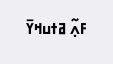ߓߍ߲߬ ߥߙߎߞߌ߫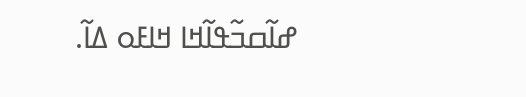ߝߊ߬ߛߏ߬ߟߊ߬ߞߊ ߞߊߓߋ ߡߊ߬.